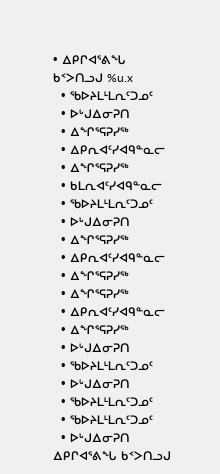• ᐃᑭᒋᐊᕐᕕᖓ ᑲᑉᐳᑎᓗᒍ %u.x
  • ᖃᐅᔨᒪᒻᒪᕆᑦᑐᓄᑦ
  • ᐅᒡᒍᐃᓂᕈᑎ
  • ᐃᖏᕐᕋᕈᓯᖅ
  • ᐃᑭᕆᐊᑦᓯᐊᑫᓐᓇᓕ
  • ᐃᖏᕐᕋᕈᓯᖅ
  • ᑲᒪᕆᐊᑦᓯᐊᑫᓐᓇᓕ
  • ᖃᐅᔨᒪᒻᒪᕆᑦᑐᓄᑦ
  • ᐅᒡᒍᐃᓂᕈᑎ
  • ᐃᖏᕐᕋᕈᓯᖅ
  • ᐃᑭᕆᐊᑦᓯᐊᑫᓐᓇᓕ
  • ᐃᖏᕐᕋᕈᓯᖅ
  • ᐃᖏᕐᕋᕈᓯᖅ
  • ᐃᑭᕆᐊᑦᓯᐊᑫᓐᓇᓕ
  • ᐃᖏᕐᕋᕈᓯᖅ
  • ᐅᒡᒍᐃᓂᕈᑎ
  • ᖃᐅᔨᒪᒻᒪᕆᑦᑐᓄᑦ
  • ᐅᒡᒍᐃᓂᕈᑎ
  • ᖃᐅᔨᒪᒻᒪᕆᑦᑐᓄᑦ
  • ᖃᐅᔨᒪᒻᒪᕆᑦᑐᓄᑦ
  • ᐅᒡᒍᐃᓂᕈᑎ
ᐃᑭᒋᐊᕐᕕᖓ ᑲᑉᐳᑎᓗᒍ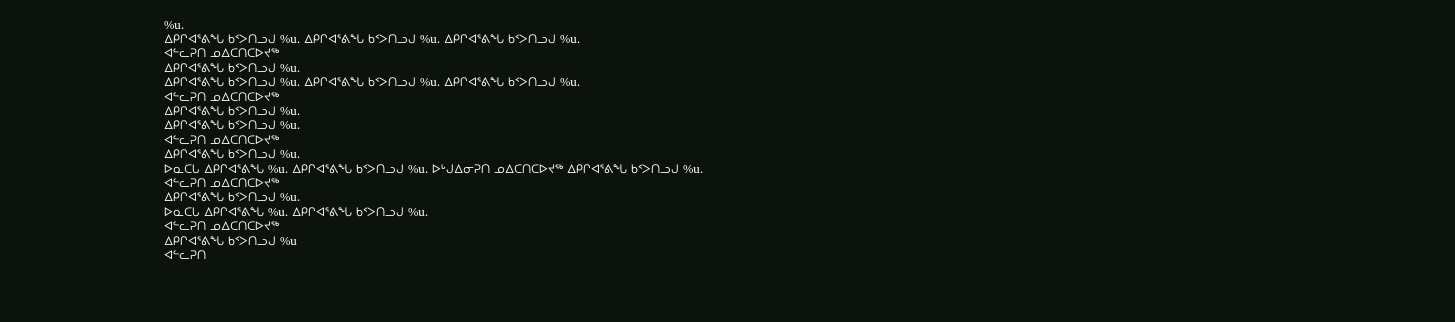%u.
ᐃᑭᒋᐊᕐᕕᖓ ᑲᑉᐳᑎᓗᒍ %u. ᐃᑭᒋᐊᕐᕕᖓ ᑲᑉᐳᑎᓗᒍ %u. ᐃᑭᒋᐊᕐᕕᖓ ᑲᑉᐳᑎᓗᒍ %u.
ᐊᓪᓚᕈᑎ ᓄᐃᑕᑎᑕᐅᔪᖅ
ᐃᑭᒋᐊᕐᕕᖓ ᑲᑉᐳᑎᓗᒍ %u.
ᐃᑭᒋᐊᕐᕕᖓ ᑲᑉᐳᑎᓗᒍ %u. ᐃᑭᒋᐊᕐᕕᖓ ᑲᑉᐳᑎᓗᒍ %u. ᐃᑭᒋᐊᕐᕕᖓ ᑲᑉᐳᑎᓗᒍ %u.
ᐊᓪᓚᕈᑎ ᓄᐃᑕᑎᑕᐅᔪᖅ
ᐃᑭᒋᐊᕐᕕᖓ ᑲᑉᐳᑎᓗᒍ %u.
ᐃᑭᒋᐊᕐᕕᖓ ᑲᑉᐳᑎᓗᒍ %u.
ᐊᓪᓚᕈᑎ ᓄᐃᑕᑎᑕᐅᔪᖅ
ᐃᑭᒋᐊᕐᕕᖓ ᑲᑉᐳᑎᓗᒍ %u.
ᐅᓇᑕᒐ ᐃᑭᒋᐊᕐᕕᖓ %u. ᐃᑭᒋᐊᕐᕕᖓ ᑲᑉᐳᑎᓗᒍ %u. ᐅᒡᒍᐃᓂᕈᑎ ᓄᐃᑕᑎᑕᐅᔪᖅ ᐃᑭᒋᐊᕐᕕᖓ ᑲᑉᐳᑎᓗᒍ %u.
ᐊᓪᓚᕈᑎ ᓄᐃᑕᑎᑕᐅᔪᖅ
ᐃᑭᒋᐊᕐᕕᖓ ᑲᑉᐳᑎᓗᒍ %u.
ᐅᓇᑕᒐ ᐃᑭᒋᐊᕐᕕᖓ %u. ᐃᑭᒋᐊᕐᕕᖓ ᑲᑉᐳᑎᓗᒍ %u.
ᐊᓪᓚᕈᑎ ᓄᐃᑕᑎᑕᐅᔪᖅ
ᐃᑭᒋᐊᕐᕕᖓ ᑲᑉᐳᑎᓗᒍ %u
ᐊᓪᓚᕈᑎ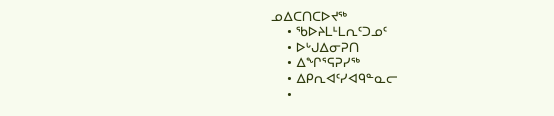ᓄᐃᑕᑎᑕᐅᔪᖅ
    • ᖃᐅᔨᒪᒻᒪᕆᑦᑐᓄᑦ
    • ᐅᒡᒍᐃᓂᕈᑎ
    • ᐃᖏᕐᕋᕈᓯᖅ
    • ᐃᑭᕆᐊᑦᓯᐊᑫᓐᓇᓕ
    •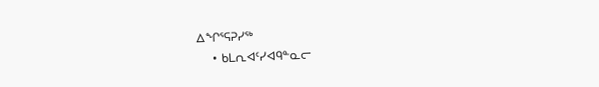ᐃᖏᕐᕋᕈᓯᖅ
    • ᑲᒪᕆᐊᑦᓯᐊᑫᓐᓇᓕ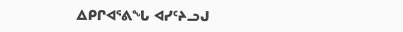ᐃᑭᒋᐊᕐᕕᖓ ᐊᓯᑦᔨᓗᒍ